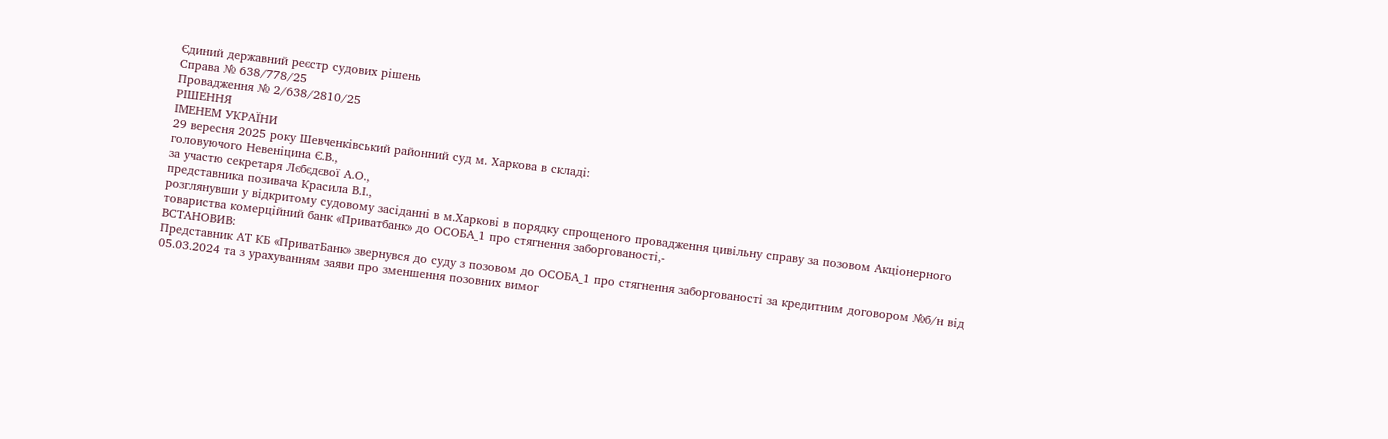Єдиний державний реєстр судових рішень
Справа № 638/778/25
Провадження № 2/638/2810/25
РІШЕННЯ
ІМЕНЕМ УКРАЇНИ
29 вересня 2025 року Шевченківський районний суд м. Харкова в складі:
головуючого Невеніцина Є.В.,
за участю секретаря Лєбєдєвої А.О.,
представника позивача Красила В.І.,
розглянувши у відкритому судовому засіданні в м.Харкові в порядку спрощеного провадження цивільну справу за позовом Акціонерного товариства комерційний банк «Приватбанк» до ОСОБА_1 про стягнення заборгованості,-
ВСТАНОВИВ:
Представник АТ КБ «ПриватБанк» звернувся до суду з позовом до ОСОБА_1 про стягнення заборгованості за кредитним договором №б/н від 05.03.2024 та з урахуванням заяви про зменшення позовних вимог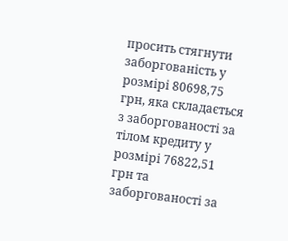просить стягнути заборгованість у розмірі 80698,75 грн, яка складається з заборгованості за тілом кредиту у розмірі 76822,51 грн та заборгованості за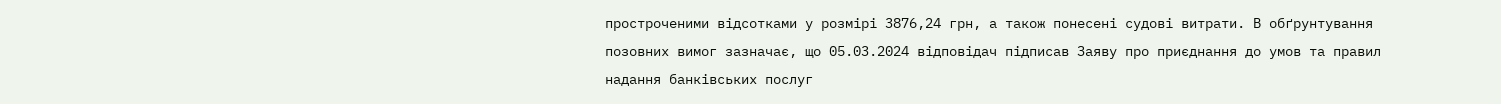простроченими відсотками у розмірі 3876,24 грн, а також понесені судові витрати. В обґрунтування позовних вимог зазначає, що 05.03.2024 відповідач підписав Заяву про приєднання до умов та правил надання банківських послуг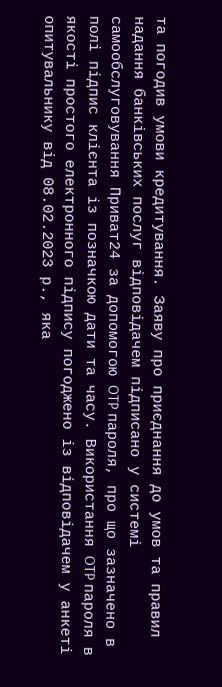та погодив умови кредитування. Заяву про приєднання до умов та правил надання банківських послуг відповідачем підписано у системі самообслуговування Приват24 за допомогою OTP пароля, про що зазначено в полі підпис клієнта із позначкою дати та часу. Використання OTP пароля в якості простого електронного підпису погоджено із відповідачем у анкеті опитувальнику від 08.02.2023 р., яка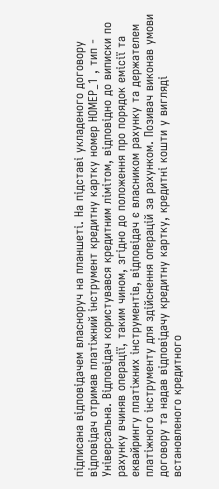підписана відповідачем власноруч на планшеті. На підставі укладеного договору відповідач отримав платіжний інструмент кредитну картку номер НОМЕР_1 , тип - Універсальна. Відповідач користувався кредитним лімітом, відповідно до виписки по рахунку вчиняв операції, таким чином, згідно до положення про порядок емісії та еквайрингу платіжних інструментів, відповідач є власником рахунку та держателем платіжного інструменту для здійснення операцій за рахунком. Позивач виконав умови договору та надав відповідачу кредитну картку, кредитні кошти у вигляді встановленого кредитного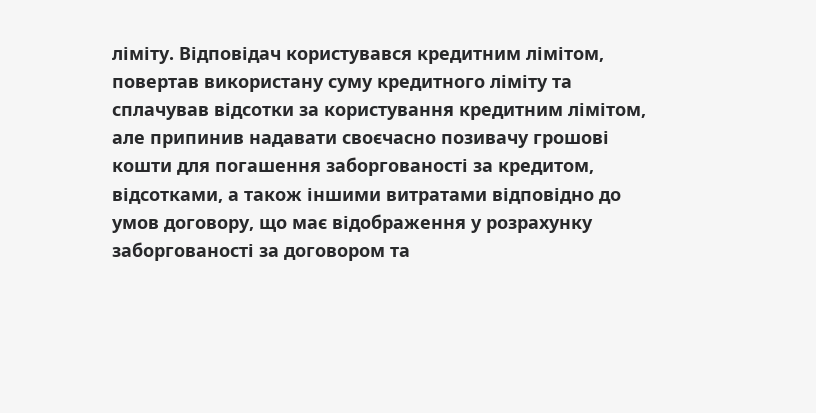ліміту. Відповідач користувався кредитним лімітом, повертав використану суму кредитного ліміту та сплачував відсотки за користування кредитним лімітом, але припинив надавати своєчасно позивачу грошові кошти для погашення заборгованості за кредитом, відсотками, а також іншими витратами відповідно до умов договору, що має відображення у розрахунку заборгованості за договором та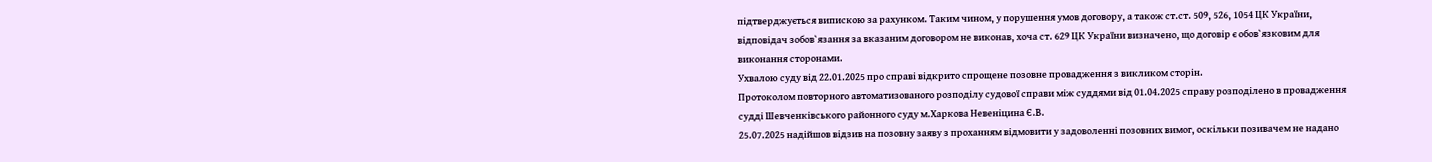підтверджується випискою за рахунком. Таким чином, у порушення умов договору, а також ст.ст. 509, 526, 1054 ЦК України, відповідач зобов`язання за вказаним договором не виконав, хоча ст. 629 ЦК України визначено, що договір є обов`язковим для виконання сторонами.
Ухвалою суду від 22.01.2025 про справі відкрито спрощене позовне провадження з викликом сторін.
Протоколом повторного автоматизованого розподілу судової справи між суддями від 01.04.2025 справу розподілено в провадження судді Шевченківського районного суду м.Харкова Невеніцина Є.В.
25.07.2025 надійшов відзив на позовну заяву з проханням відмовити у задоволенні позовних вимог, оскільки позивачем не надано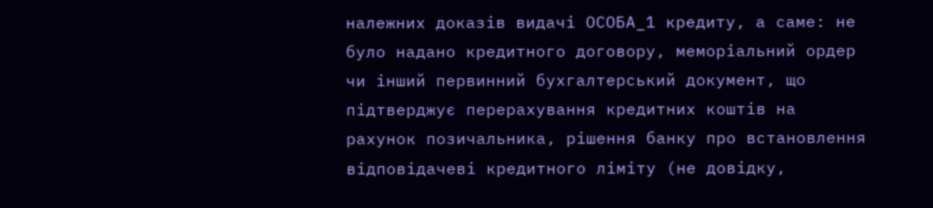належних доказів видачі ОСОБА_1 кредиту, а саме: не було надано кредитного договору, меморіальний ордер чи інший первинний бухгалтерський документ, що підтверджує перерахування кредитних коштів на рахунок позичальника, рішення банку про встановлення відповідачеві кредитного ліміту (не довідку,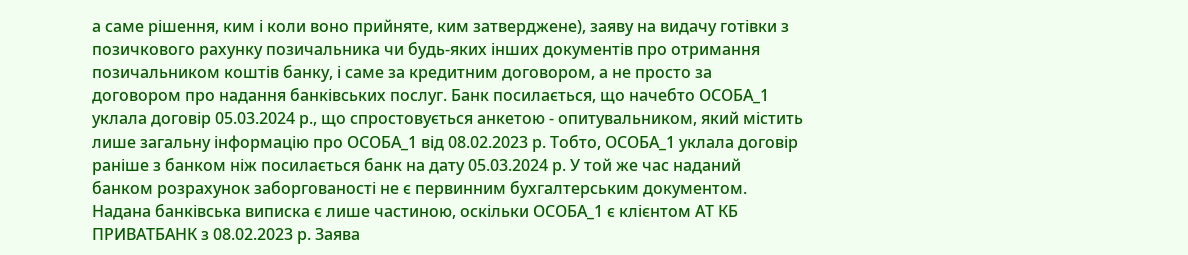а саме рішення, ким і коли воно прийняте, ким затверджене), заяву на видачу готівки з позичкового рахунку позичальника чи будь-яких інших документів про отримання позичальником коштів банку, і саме за кредитним договором, а не просто за договором про надання банківських послуг. Банк посилається, що начебто ОСОБА_1 уклала договір 05.03.2024 р., що спростовується анкетою - опитувальником, який містить лише загальну інформацію про ОСОБА_1 від 08.02.2023 р. Тобто, ОСОБА_1 уклала договір раніше з банком ніж посилається банк на дату 05.03.2024 р. У той же час наданий банком розрахунок заборгованості не є первинним бухгалтерським документом. Надана банківська виписка є лише частиною, оскільки ОСОБА_1 є клієнтом АТ КБ ПРИВАТБАНК з 08.02.2023 р. Заява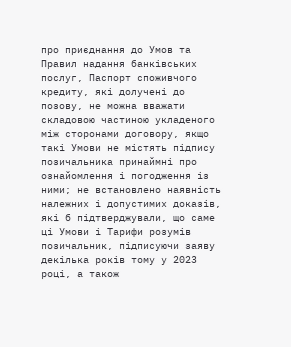про приєднання до Умов та Правил надання банківських послуг, Паспорт споживчого кредиту, які долучені до позову, не можна вважати складовою частиною укладеного між сторонами договору, якщо такі Умови не містять підпису позичальника принаймні про ознайомлення і погодження із ними; не встановлено наявність належних і допустимих доказів, які б підтверджували, що саме ці Умови і Тарифи розумів позичальник, підписуючи заяву декілька років тому у 2023 році, а також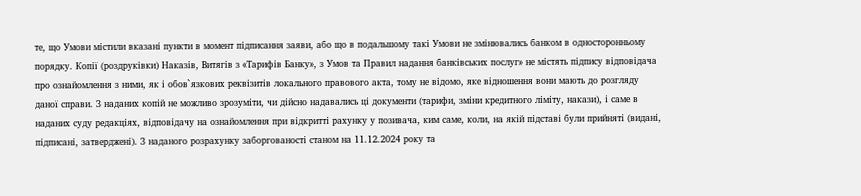те, що Умови містили вказані пункти в момент підписання заяви, або що в подальшому такі Умови не змінювались банком в односторонньому порядку. Копії (роздруківки) Наказів, Витягів з «Тарифів Банку», з Умов та Правил надання банківських послуг» не містять підпису відповідача про ознайомлення з ними, як і обов`язкових реквізитів локального правового акта, тому не відомо, яке відношення вони мають до розгляду даної справи. З наданих копій не можливо зрозуміти, чи дійсно надавались ці документи (тарифи, зміни кредитного ліміту, накази), і саме в наданих суду редакціях, відповідачу на ознайомлення при відкритті рахунку у позивача, ким саме, коли, на якій підставі були прийняті (видані, підписані, затверджені). З наданого розрахунку заборгованості станом на 11.12.2024 року та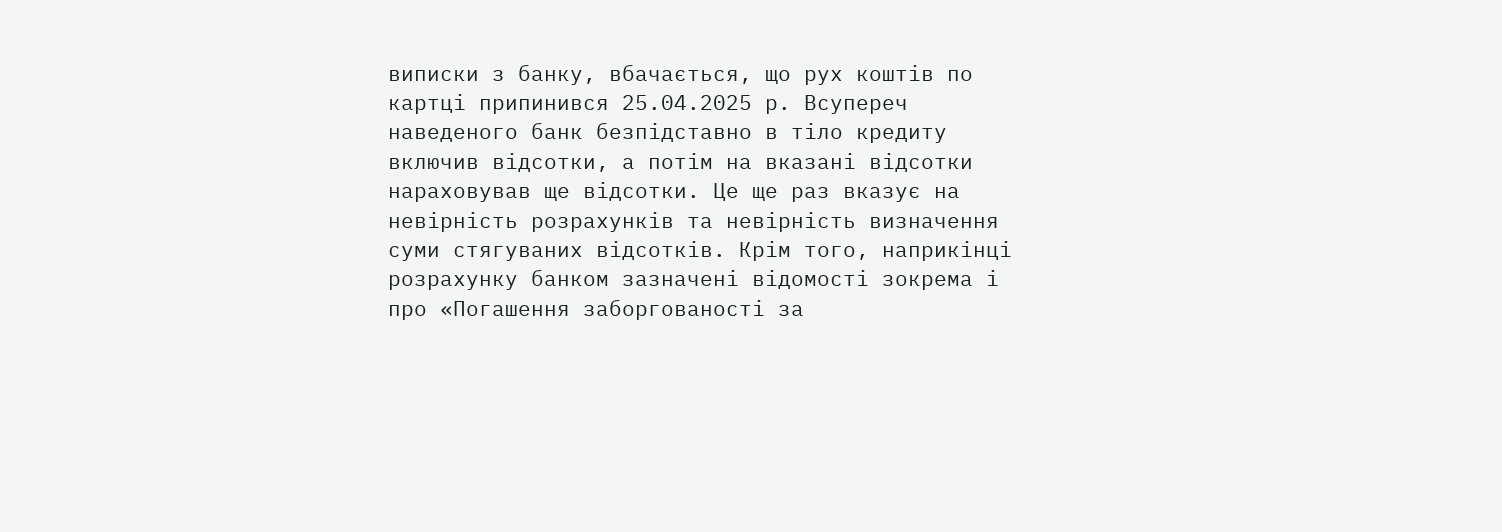виписки з банку, вбачається, що рух коштів по картці припинився 25.04.2025 р. Всупереч наведеного банк безпідставно в тіло кредиту включив відсотки, а потім на вказані відсотки нараховував ще відсотки. Це ще раз вказує на невірність розрахунків та невірність визначення суми стягуваних відсотків. Крім того, наприкінці розрахунку банком зазначені відомості зокрема і про «Погашення заборгованості за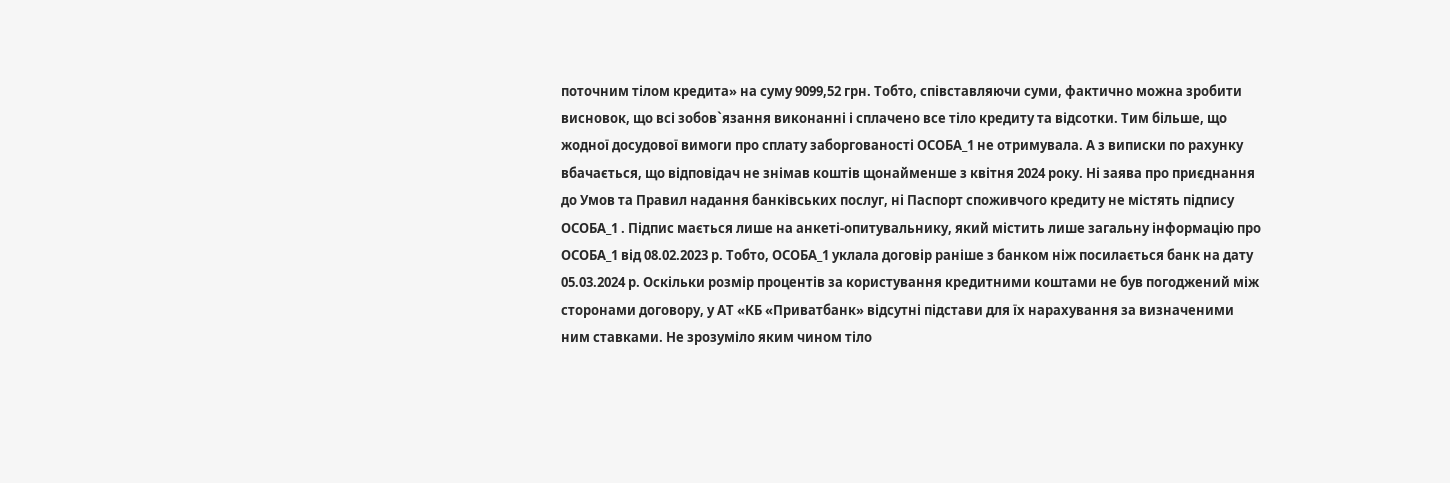поточним тілом кредита» на суму 9099,52 грн. Тобто, співставляючи суми, фактично можна зробити висновок, що всі зобов`язання виконанні і сплачено все тіло кредиту та відсотки. Тим більше, що жодної досудової вимоги про сплату заборгованості ОСОБА_1 не отримувала. А з виписки по рахунку вбачається, що відповідач не знімав коштів щонайменше з квітня 2024 року. Ні заява про приєднання до Умов та Правил надання банківських послуг, ні Паспорт споживчого кредиту не містять підпису ОСОБА_1 . Підпис мається лише на анкеті-опитувальнику, який містить лише загальну інформацію про ОСОБА_1 від 08.02.2023 р. Тобто, ОСОБА_1 уклала договір раніше з банком ніж посилається банк на дату 05.03.2024 р. Оскільки розмір процентів за користування кредитними коштами не був погоджений між сторонами договору, у АТ «КБ «Приватбанк» відсутні підстави для їх нарахування за визначеними ним ставками. Не зрозуміло яким чином тіло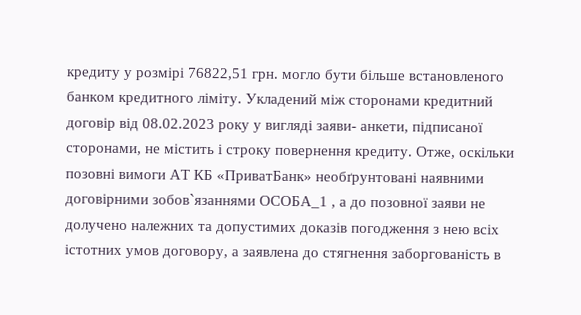кредиту у розмірі 76822,51 грн. могло бути більше встановленого банком кредитного ліміту. Укладений між сторонами кредитний договір від 08.02.2023 року у вигляді заяви- анкети, підписаної сторонами, не містить і строку повернення кредиту. Отже, оскільки позовні вимоги АТ КБ «ПриватБанк» необґрунтовані наявними договірними зобов`язаннями ОСОБА_1 , а до позовної заяви не долучено належних та допустимих доказів погодження з нею всіх істотних умов договору, а заявлена до стягнення заборгованість в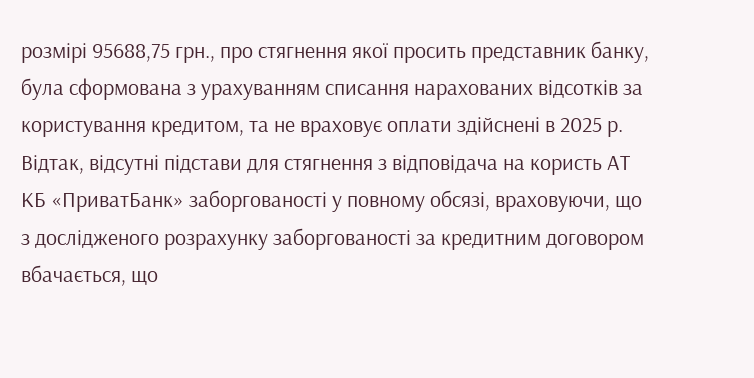розмірі 95688,75 грн., про стягнення якої просить представник банку, була сформована з урахуванням списання нарахованих відсотків за користування кредитом, та не враховує оплати здійснені в 2025 р. Відтак, відсутні підстави для стягнення з відповідача на користь АТ КБ «ПриватБанк» заборгованості у повному обсязі, враховуючи, що з дослідженого розрахунку заборгованості за кредитним договором вбачається, що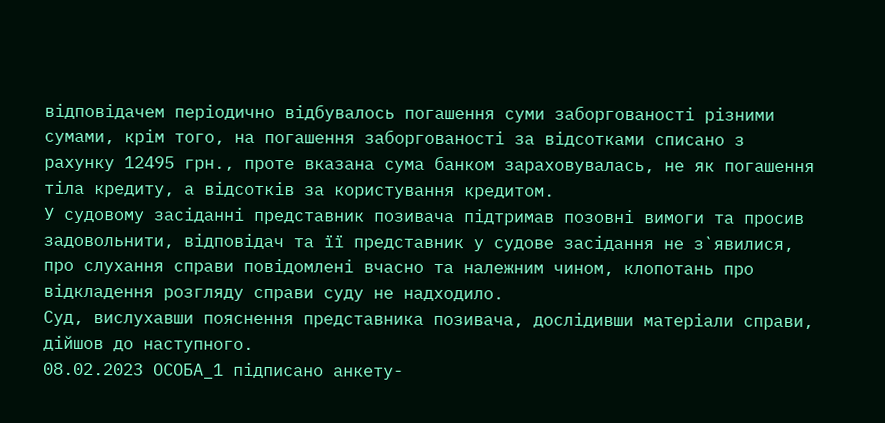відповідачем періодично відбувалось погашення суми заборгованості різними сумами, крім того, на погашення заборгованості за відсотками списано з рахунку 12495 грн., проте вказана сума банком зараховувалась, не як погашення тіла кредиту, а відсотків за користування кредитом.
У судовому засіданні представник позивача підтримав позовні вимоги та просив задовольнити, відповідач та її представник у судове засідання не з`явилися, про слухання справи повідомлені вчасно та належним чином, клопотань про відкладення розгляду справи суду не надходило.
Суд, вислухавши пояснення представника позивача, дослідивши матеріали справи, дійшов до наступного.
08.02.2023 ОСОБА_1 підписано анкету-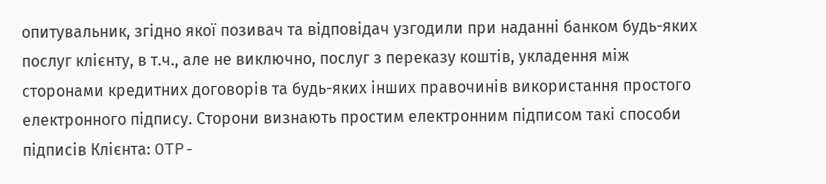опитувальник, згідно якої позивач та відповідач узгодили при наданні банком будь-яких послуг клієнту, в т.ч., але не виключно, послуг з переказу коштів, укладення між сторонами кредитних договорів та будь-яких інших правочинів використання простого електронного підпису. Сторони визнають простим електронним підписом такі способи підписів Клієнта: OTP-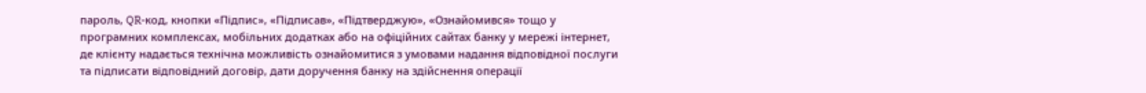пароль, QR-код, кнопки «Підпис», «Підписав», «Підтверджую», «Ознайомився» тощо у програмних комплексах, мобільних додатках або на офіційних сайтах банку у мережі інтернет, де клієнту надається технічна можливість ознайомитися з умовами надання відповідної послуги та підписати відповідний договір, дати доручення банку на здійснення операції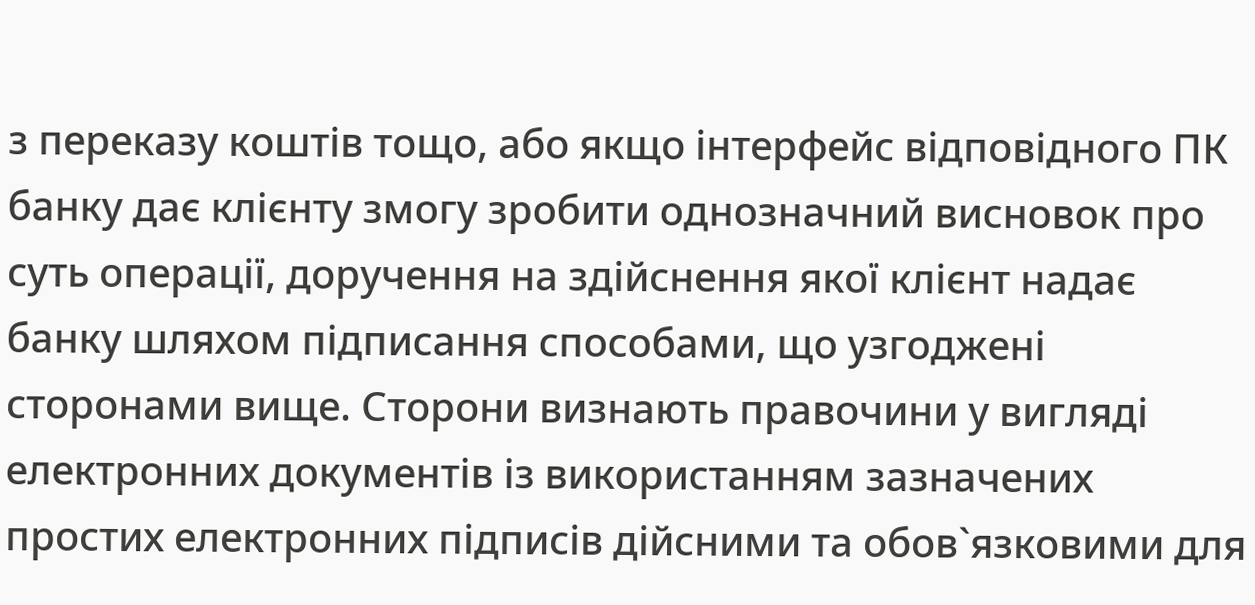з переказу коштів тощо, або якщо інтерфейс відповідного ПК банку дає клієнту змогу зробити однозначний висновок про суть операції, доручення на здійснення якої клієнт надає банку шляхом підписання способами, що узгоджені сторонами вище. Сторони визнають правочини у вигляді електронних документів із використанням зазначених простих електронних підписів дійсними та обов`язковими для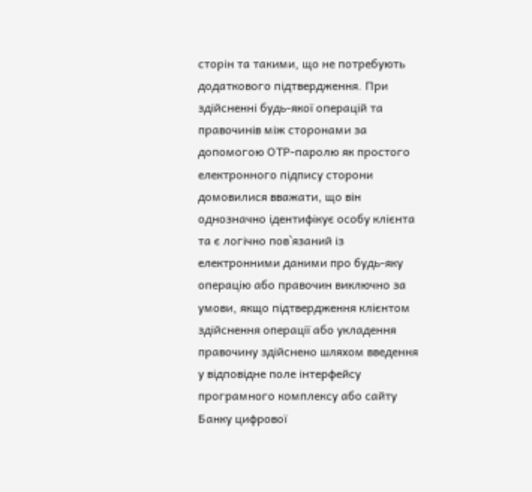сторін та такими, що не потребують додаткового підтвердження. При здійсненні будь-якої операцій та правочинів між сторонами за допомогою ОТР-паролю як простого електронного підпису сторони домовилися вважати, що він однозначно ідентифікує особу клієнта та є логічно пов`язаний із електронними даними про будь-яку операцію або правочин виключно за умови, якщо підтвердження клієнтом здійснення операції або укладення правочину здійснено шляхом введення у відповідне поле інтерфейсу програмного комплексу або сайту Банку цифрової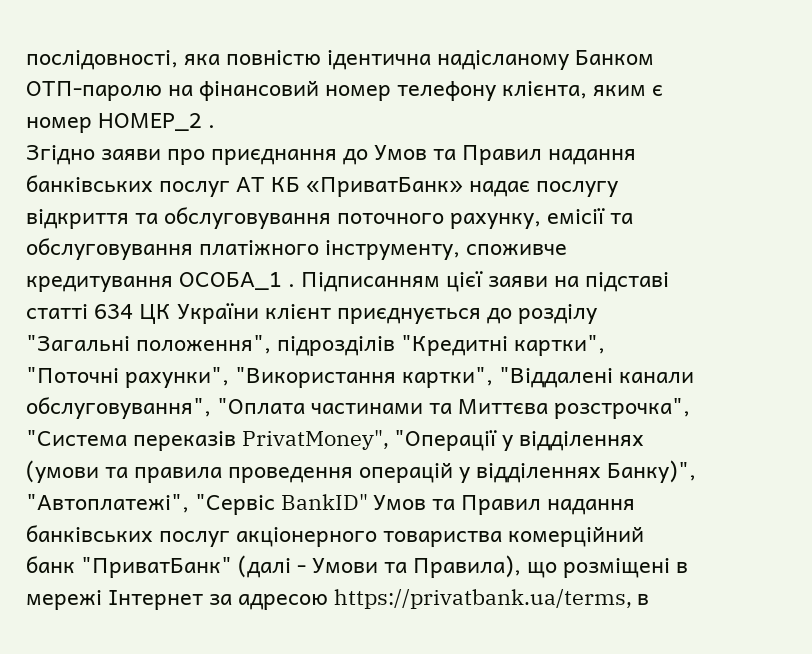послідовності, яка повністю ідентична надісланому Банком ОТП-паролю на фінансовий номер телефону клієнта, яким є номер НОМЕР_2 .
Згідно заяви про приєднання до Умов та Правил надання банківських послуг АТ КБ «ПриватБанк» надає послугу відкриття та обслуговування поточного рахунку, емісії та обслуговування платіжного інструменту, споживче кредитування ОСОБА_1 . Підписанням цієї заяви на підставі статті 634 ЦК України клієнт приєднується до розділу "Загальні положення", підрозділів "Кредитні картки", "Поточні рахунки", "Використання картки", "Віддалені канали обслуговування", "Оплата частинами та Миттєва розстрочка", "Система переказів PrivatMoney", "Операції у відділеннях (умови та правила проведення операцій у відділеннях Банку)", "Автоплатежі", "Сервіс BankID" Умов та Правил надання банківських послуг акціонерного товариства комерційний банк "ПриватБанк" (далі - Умови та Правила), що розміщені в мережі Інтернет за адресою https://privatbank.ua/terms, в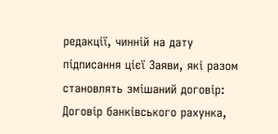редакції, чинній на дату підписання цієї Заяви, які разом становлять змішаний договір: Договір банківського рахунка,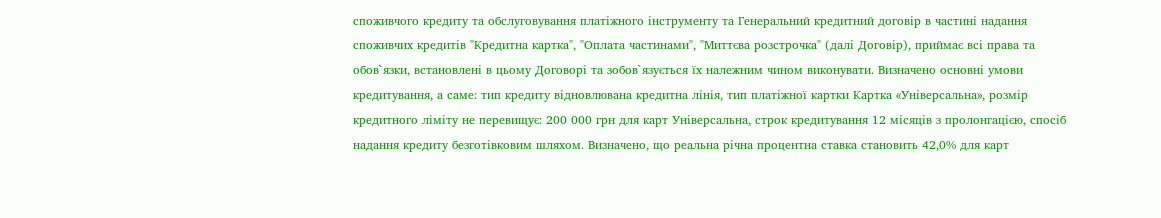споживчого кредиту та обслуговування платіжного інструменту та Генеральний кредитний договір в частині надання споживчих кредитів "Кредитна картка", "Оплата частинами", "Миттєва розстрочка" (далі Договір), приймає всі права та обов`язки, встановлені в цьому Договорі та зобов`язується їх належним чином виконувати. Визначено основні умови кредитування, а саме: тип кредиту відновлювана кредитна лінія, тип платіжної картки Картка «Універсальна», розмір кредитного ліміту не перевищує: 200 000 грн для карт Універсальна, строк кредитування 12 місяців з пролонгацією, спосіб надання кредиту безготівковим шляхом. Визначено, що реальна річна процентна ставка становить 42,0% для карт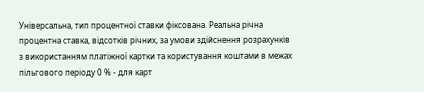Універсальна, тип процентної ставки фіксована. Реальна річна процентна ставка, відсотків річних, за умови здійснення розрахунків з використанням платіжної картки та користування коштами в межах пільгового періоду 0 % - для карт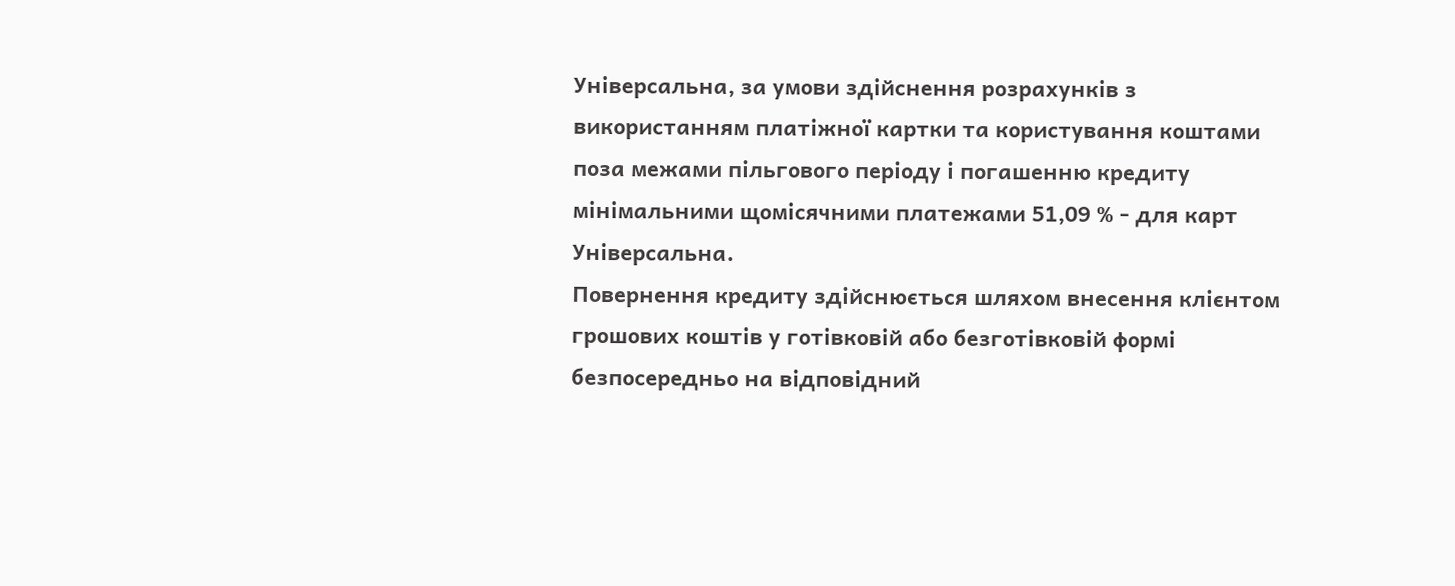Універсальна, за умови здійснення розрахунків з використанням платіжної картки та користування коштами поза межами пільгового періоду і погашенню кредиту мінімальними щомісячними платежами 51,09 % - для карт Універсальна.
Повернення кредиту здійснюється шляхом внесення клієнтом грошових коштів у готівковій або безготівковій формі безпосередньо на відповідний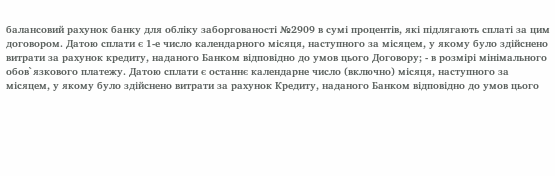балансовий рахунок банку для обліку заборгованості №2909 в сумі процентів, які підлягають сплаті за цим договором. Датою сплати є 1-е число календарного місяця, наступного за місяцем, у якому було здійснено витрати за рахунок кредиту, наданого Банком відповідно до умов цього Договору; - в розмірі мінімального обов`язкового платежу. Датою сплати є останнє календарне число (включно) місяця, наступного за місяцем, у якому було здійснено витрати за рахунок Кредиту, наданого Банком відповідно до умов цього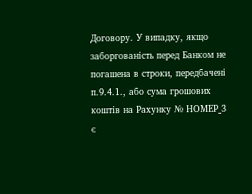Договору. У випадку, якщо заборгованість перед Банком не погашена в строки, передбачені п.9.4.1., або сума грошових коштів на Рахунку № НОМЕР_3 є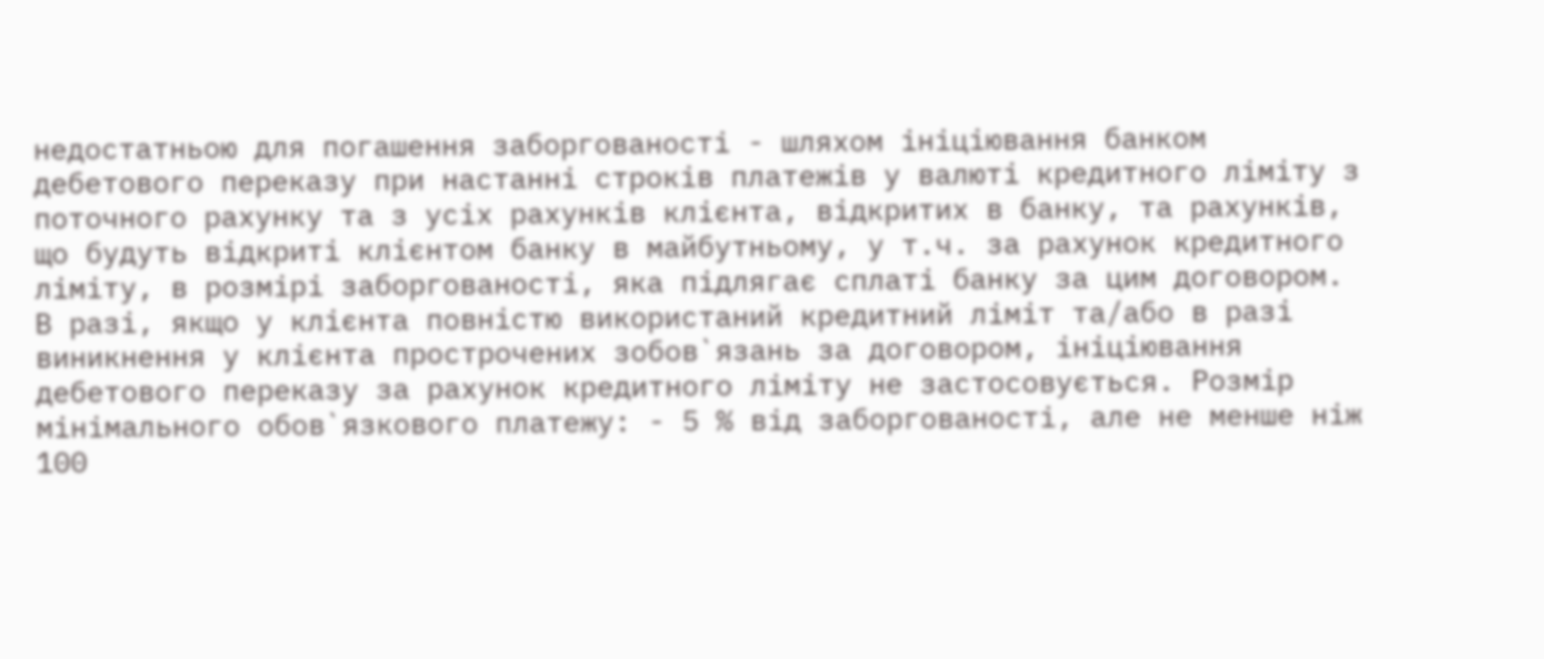недостатньою для погашення заборгованості - шляхом ініціювання банком дебетового переказу при настанні строків платежів у валюті кредитного ліміту з поточного рахунку та з усіх рахунків клієнта, відкритих в банку, та рахунків, що будуть відкриті клієнтом банку в майбутньому, у т.ч. за рахунок кредитного ліміту, в розмірі заборгованості, яка підлягає сплаті банку за цим договором. В разі, якщо у клієнта повністю використаний кредитний ліміт та/або в разі виникнення у клієнта прострочених зобов`язань за договором, ініціювання дебетового переказу за рахунок кредитного ліміту не застосовується. Розмір мінімального обов`язкового платежу: - 5 % від заборгованості, але не менше ніж 100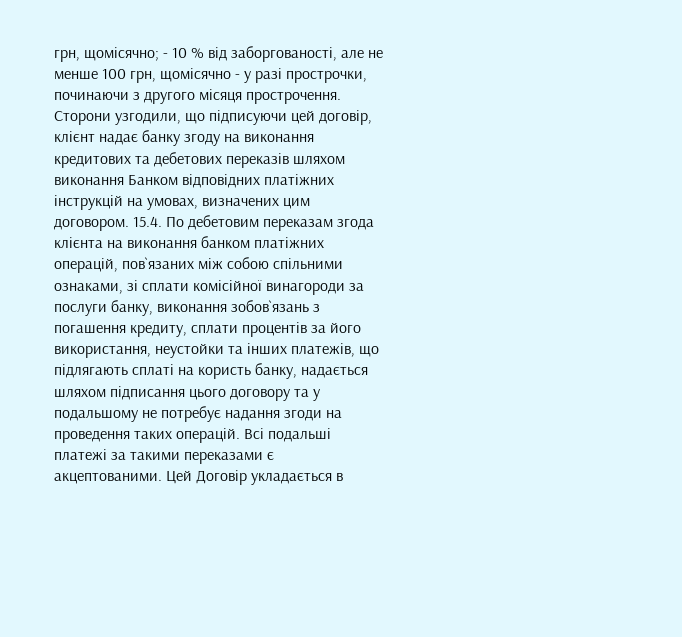грн, щомісячно; - 10 % від заборгованості, але не менше 100 грн, щомісячно - у разі прострочки, починаючи з другого місяця прострочення. Сторони узгодили, що підписуючи цей договір, клієнт надає банку згоду на виконання кредитових та дебетових переказів шляхом виконання Банком відповідних платіжних інструкцій на умовах, визначених цим договором. 15.4. По дебетовим переказам згода клієнта на виконання банком платіжних операцій, пов`язаних між собою спільними ознаками, зі сплати комісійної винагороди за послуги банку, виконання зобов`язань з погашення кредиту, сплати процентів за його використання, неустойки та інших платежів, що підлягають сплаті на користь банку, надається шляхом підписання цього договору та у подальшому не потребує надання згоди на проведення таких операцій. Всі подальші платежі за такими переказами є акцептованими. Цей Договір укладається в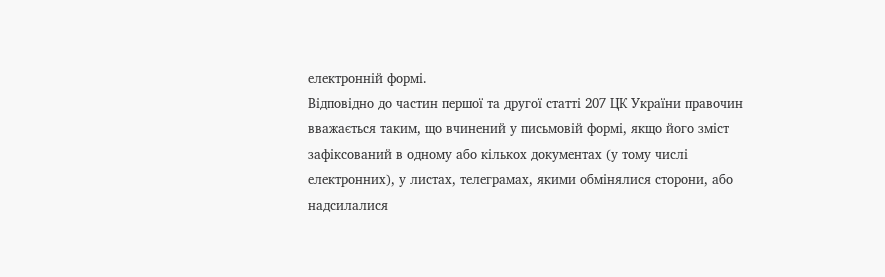електронній формі.
Відповідно до частин першої та другої статті 207 ЦК України правочин вважається таким, що вчинений у письмовій формі, якщо його зміст зафіксований в одному або кількох документах (у тому числі електронних), у листах, телеграмах, якими обмінялися сторони, або надсилалися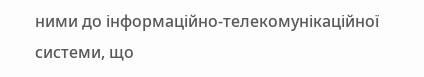ними до інформаційно-телекомунікаційної системи, що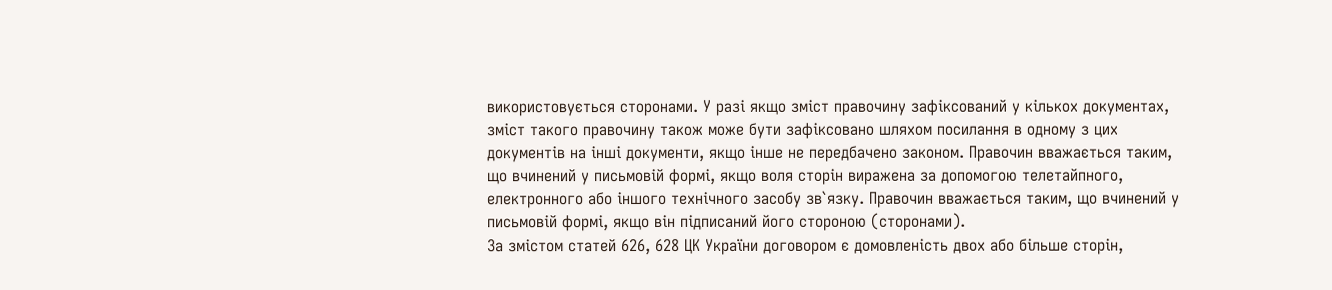використовується сторонами. У разі якщо зміст правочину зафіксований у кількох документах, зміст такого правочину також може бути зафіксовано шляхом посилання в одному з цих документів на інші документи, якщо інше не передбачено законом. Правочин вважається таким, що вчинений у письмовій формі, якщо воля сторін виражена за допомогою телетайпного, електронного або іншого технічного засобу зв`язку. Правочин вважається таким, що вчинений у письмовій формі, якщо він підписаний його стороною (сторонами).
За змістом статей 626, 628 ЦК України договором є домовленість двох або більше сторін,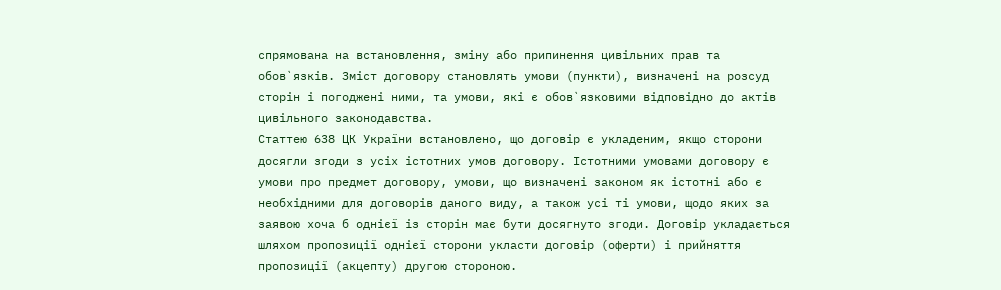спрямована на встановлення, зміну або припинення цивільних прав та обов`язків. Зміст договору становлять умови (пункти), визначені на розсуд сторін і погоджені ними, та умови, які є обов`язковими відповідно до актів цивільного законодавства.
Статтею 638 ЦК України встановлено, що договір є укладеним, якщо сторони досягли згоди з усіх істотних умов договору. Істотними умовами договору є умови про предмет договору, умови, що визначені законом як істотні або є необхідними для договорів даного виду, а також усі ті умови, щодо яких за заявою хоча б однієї із сторін має бути досягнуто згоди. Договір укладається шляхом пропозиції однієї сторони укласти договір (оферти) і прийняття пропозиції (акцепту) другою стороною.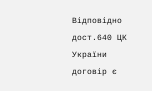Відповідно дост.640 ЦК України договір є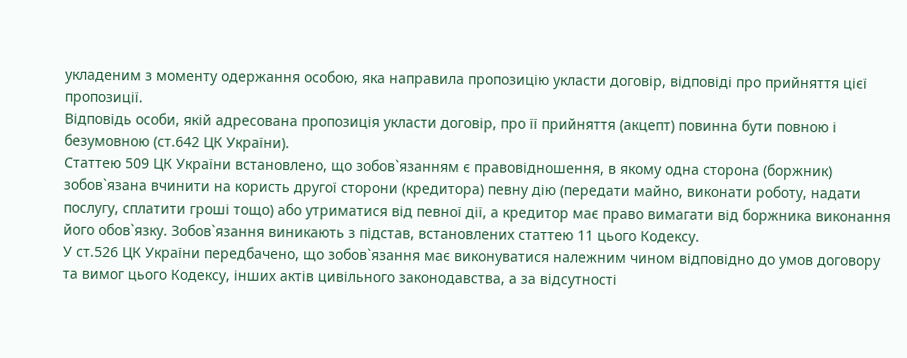укладеним з моменту одержання особою, яка направила пропозицію укласти договір, відповіді про прийняття цієї пропозиції.
Відповідь особи, якій адресована пропозиція укласти договір, про її прийняття (акцепт) повинна бути повною і безумовною (ст.642 ЦК України).
Статтею 509 ЦК України встановлено, що зобов`язанням є правовідношення, в якому одна сторона (боржник) зобов`язана вчинити на користь другої сторони (кредитора) певну дію (передати майно, виконати роботу, надати послугу, сплатити гроші тощо) або утриматися від певної дії, а кредитор має право вимагати від боржника виконання його обов`язку. Зобов`язання виникають з підстав, встановлених статтею 11 цього Кодексу.
У ст.526 ЦК України передбачено, що зобов`язання має виконуватися належним чином відповідно до умов договору та вимог цього Кодексу, інших актів цивільного законодавства, а за відсутності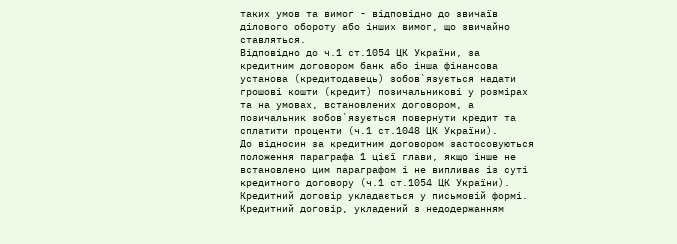таких умов та вимог - відповідно до звичаїв ділового обороту або інших вимог, що звичайно ставляться.
Відповідно до ч.1 ст.1054 ЦК України, за кредитним договором банк або інша фінансова установа (кредитодавець) зобов`язується надати грошові кошти (кредит) позичальникові у розмірах та на умовах, встановлених договором, а позичальник зобов`язується повернути кредит та сплатити проценти (ч.1 ст.1048 ЦК України).
До відносин за кредитним договором застосовуються положення параграфа 1 цієї глави, якщо інше не встановлено цим параграфом і не випливає із суті кредитного договору (ч.1 ст.1054 ЦК України).
Кредитний договір укладається у письмовій формі. Кредитний договір, укладений з недодержанням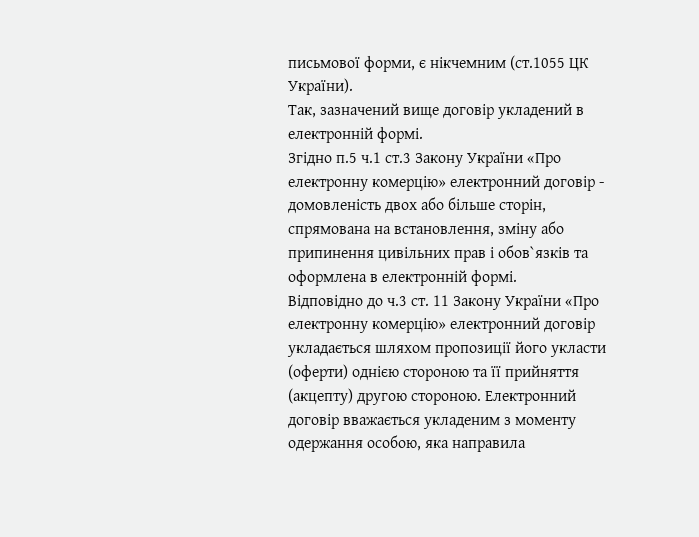письмової форми, є нікчемним (ст.1055 ЦК України).
Так, зазначений вище договір укладений в електронній формі.
Згідно п.5 ч.1 ст.3 Закону України «Про електронну комерцію» електронний договір - домовленість двох або більше сторін, спрямована на встановлення, зміну або припинення цивільних прав і обов`язків та оформлена в електронній формі.
Відповідно до ч.3 ст. 11 Закону України «Про електронну комерцію» електронний договір укладається шляхом пропозиції його укласти (оферти) однією стороною та її прийняття (акцепту) другою стороною. Електронний договір вважається укладеним з моменту одержання особою, яка направила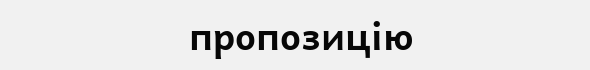пропозицію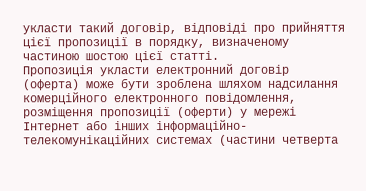укласти такий договір, відповіді про прийняття цієї пропозиції в порядку, визначеному частиною шостою цієї статті.
Пропозиція укласти електронний договір (оферта) може бути зроблена шляхом надсилання комерційного електронного повідомлення, розміщення пропозиції (оферти) у мережі Інтернет або інших інформаційно-телекомунікаційних системах (частини четверта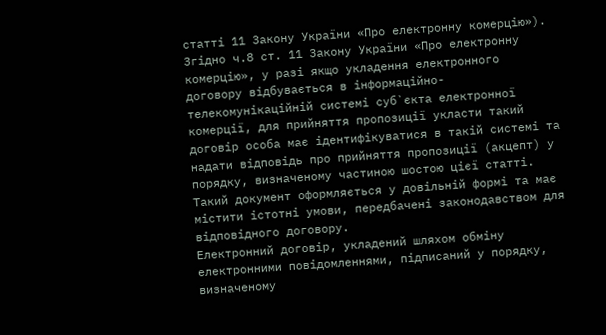статті 11 Закону України «Про електронну комерцію»).
Згідно ч.8 ст. 11 Закону України «Про електронну комерцію», у разі якщо укладення електронного договору відбувається в інформаційно-телекомунікаційній системі суб`єкта електронної комерції, для прийняття пропозиції укласти такий договір особа має ідентифікуватися в такій системі та надати відповідь про прийняття пропозиції (акцепт) у порядку, визначеному частиною шостою цієї статті. Такий документ оформляється у довільній формі та має містити істотні умови, передбачені законодавством для відповідного договору.
Електронний договір, укладений шляхом обміну електронними повідомленнями, підписаний у порядку, визначеному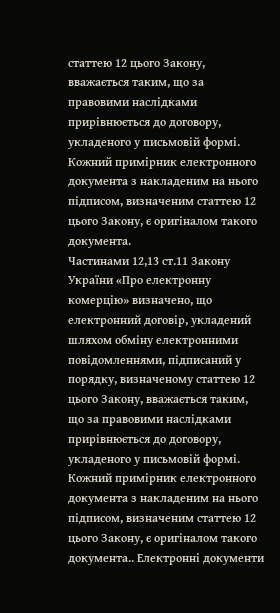статтею 12 цього Закону, вважається таким, що за правовими наслідками прирівнюється до договору, укладеного у письмовій формі. Кожний примірник електронного документа з накладеним на нього підписом, визначеним статтею 12 цього Закону, є оригіналом такого документа.
Частинами 12,13 ст.11 Закону України «Про електронну комерцію» визначено, що електронний договір, укладений шляхом обміну електронними повідомленнями, підписаний у порядку, визначеному статтею 12 цього Закону, вважається таким, що за правовими наслідками прирівнюється до договору, укладеного у письмовій формі. Кожний примірник електронного документа з накладеним на нього підписом, визначеним статтею 12 цього Закону, є оригіналом такого документа.. Електронні документи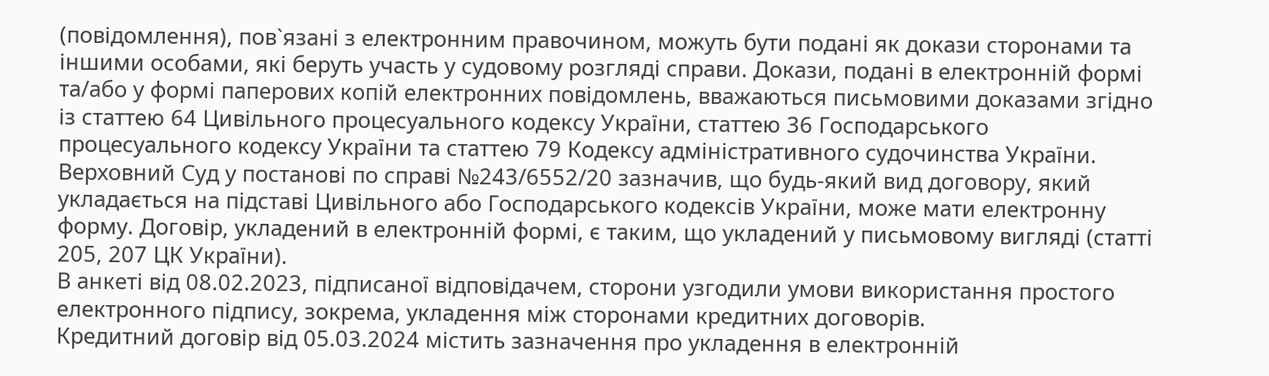(повідомлення), пов`язані з електронним правочином, можуть бути подані як докази сторонами та іншими особами, які беруть участь у судовому розгляді справи. Докази, подані в електронній формі та/або у формі паперових копій електронних повідомлень, вважаються письмовими доказами згідно із статтею 64 Цивільного процесуального кодексу України, статтею 36 Господарського процесуального кодексу України та статтею 79 Кодексу адміністративного судочинства України.
Верховний Суд у постанові по справі №243/6552/20 зазначив, що будь-який вид договору, який укладається на підставі Цивільного або Господарського кодексів України, може мати електронну форму. Договір, укладений в електронній формі, є таким, що укладений у письмовому вигляді (статті 205, 207 ЦК України).
В анкеті від 08.02.2023, підписаної відповідачем, сторони узгодили умови використання простого електронного підпису, зокрема, укладення між сторонами кредитних договорів.
Кредитний договір від 05.03.2024 містить зазначення про укладення в електронній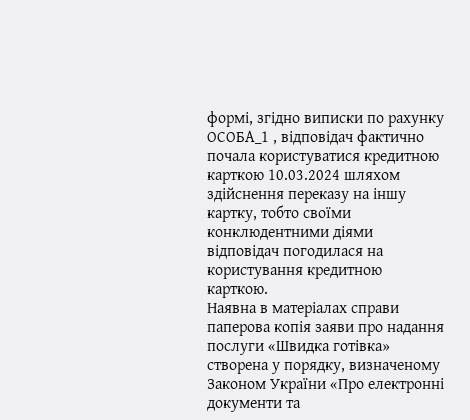формі, згідно виписки по рахунку ОСОБА_1 , відповідач фактично почала користуватися кредитною карткою 10.03.2024 шляхом здійснення переказу на іншу картку, тобто своїми конклюдентними діями відповідач погодилася на користування кредитною карткою.
Наявна в матеріалах справи паперова копія заяви про надання послуги «Швидка готівка» створена у порядку, визначеному Законом України «Про електронні документи та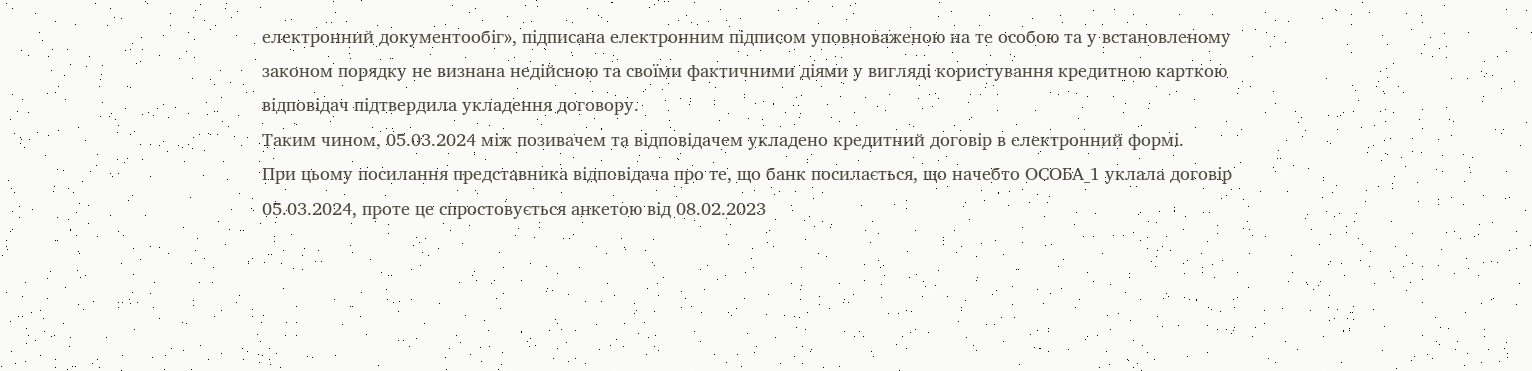електронний документообіг», підписана електронним підписом уповноваженою на те особою та у встановленому законом порядку не визнана недійсною та своїми фактичними діями у вигляді користування кредитною карткою відповідач підтвердила укладення договору.
Таким чином, 05.03.2024 між позивачем та відповідачем укладено кредитний договір в електронний формі.
При цьому посилання представника відповідача про те, що банк посилається, що начебто ОСОБА_1 уклала договір 05.03.2024, проте це спростовується анкетою від 08.02.2023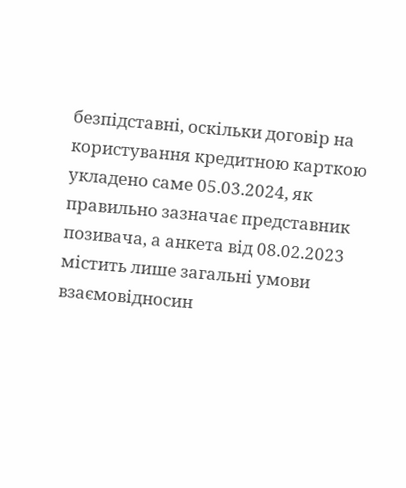безпідставні, оскільки договір на користування кредитною карткою укладено саме 05.03.2024, як правильно зазначає представник позивача, а анкета від 08.02.2023 містить лише загальні умови взаємовідносин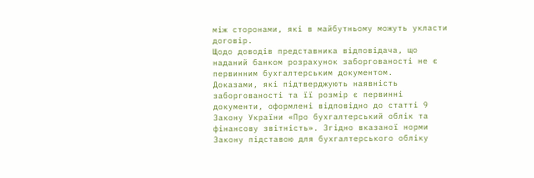між сторонами, які в майбутньому можуть укласти договір.
Щодо доводів представника відповідача, що наданий банком розрахунок заборгованості не є первинним бухгалтерським документом.
Доказами, які підтверджують наявність заборгованості та її розмір є первинні документи, оформлені відповідно до статті 9 Закону України «Про бухгалтерський облік та фінансову звітність». Згідно вказаної норми Закону підставою для бухгалтерського обліку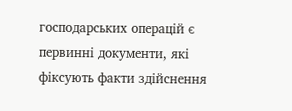господарських операцій є первинні документи, які фіксують факти здійснення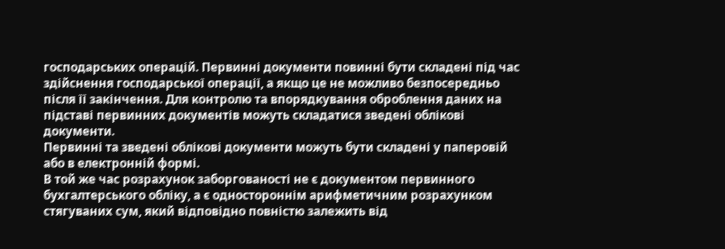господарських операцій. Первинні документи повинні бути складені під час здійснення господарської операції, а якщо це не можливо безпосередньо після її закінчення. Для контролю та впорядкування оброблення даних на підставі первинних документів можуть складатися зведені облікові документи.
Первинні та зведені облікові документи можуть бути складені у паперовій або в електронній формі.
В той же час розрахунок заборгованості не є документом первинного бухгалтерського обліку, а є одностороннім арифметичним розрахунком стягуваних сум, який відповідно повністю залежить від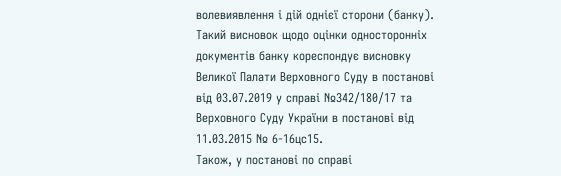волевиявлення і дій однієї сторони (банку).
Такий висновок щодо оцінки односторонніх документів банку кореспондує висновку Великої Палати Верховного Суду в постанові від 03.07.2019 у справі №342/180/17 та Верховного Суду України в постанові від 11.03.2015 № 6-16цс15.
Також, у постанові по справі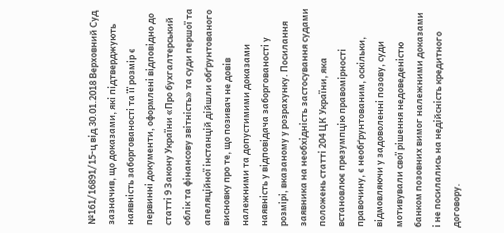№161/16891/15-ц від 30.01.2018 Верховний Суд зазначив, що доказами, які підтверджують наявність заборгованості та її розмір є первинні документи, оформлені відповідно до статті 9 Закону України «Про бухгалтерський облік та фінансову звітність» та суди першої та апеляційної інстанцій дійшли обґрунтованого висновку про те, що позивач не довів належними та допустимими доказами наявність у відповідача заборгованості у розмірі, вказаному у розрахунку. Посилання заявника на необхідність застосування судами положень статті 204 ЦК України, яка встановлює презумпцію правомірності правочину, є необґрунтованим, оскільки, відмовляючи у задоволенні позову, суди мотивували свої рішення недоведеністю банком позовних вимог належними доказами і не посилались на недійсність кредитного договору.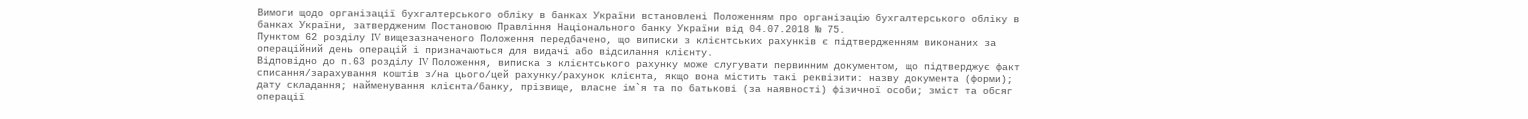Вимоги щодо організації бухгалтерського обліку в банках України встановлені Положенням про організацію бухгалтерського обліку в банках України, затвердженим Постановою Правління Національного банку України від 04.07.2018 № 75.
Пунктом 62 розділу IV вищезазначеного Положення передбачено, що виписки з клієнтських рахунків є підтвердженням виконаних за операційний день операцій і призначаються для видачі або відсилання клієнту.
Відповідно до п.63 розділу IV Положення, виписка з клієнтського рахунку може слугувати первинним документом, що підтверджує факт списання/зарахування коштів з/на цього/цей рахунку/рахунок клієнта, якщо вона містить такі реквізити: назву документа (форми); дату складання; найменування клієнта/банку, прізвище, власне ім`я та по батькові (за наявності) фізичної особи; зміст та обсяг операції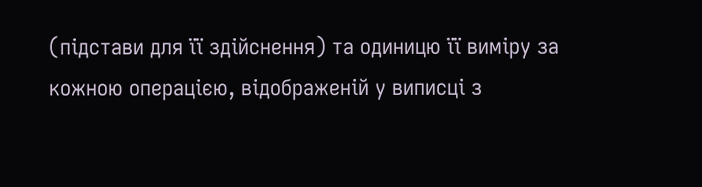(підстави для її здійснення) та одиницю її виміру за кожною операцією, відображеній у виписці з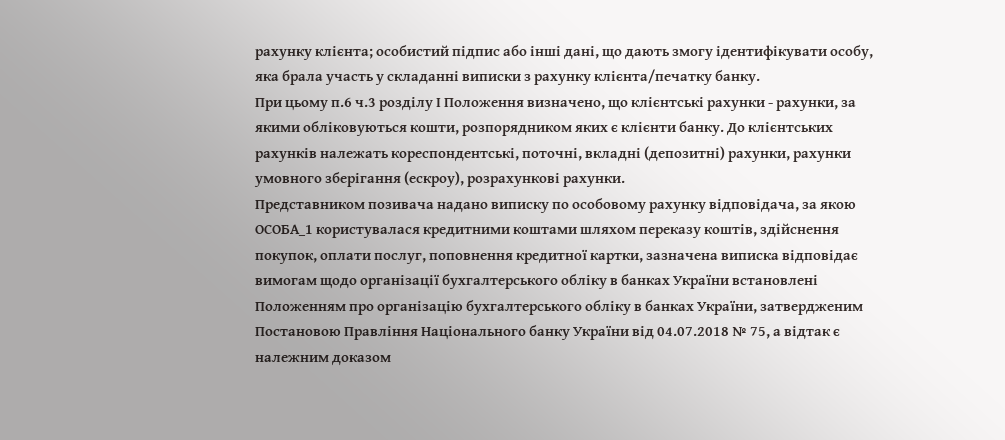рахунку клієнта; особистий підпис або інші дані, що дають змогу ідентифікувати особу, яка брала участь у складанні виписки з рахунку клієнта/печатку банку.
При цьому п.6 ч.3 розділу І Положення визначено, що клієнтські рахунки - рахунки, за якими обліковуються кошти, розпорядником яких є клієнти банку. До клієнтських рахунків належать кореспондентські, поточні, вкладні (депозитні) рахунки, рахунки умовного зберігання (ескроу), розрахункові рахунки.
Представником позивача надано виписку по особовому рахунку відповідача, за якою ОСОБА_1 користувалася кредитними коштами шляхом переказу коштів, здійснення покупок, оплати послуг, поповнення кредитної картки, зазначена виписка відповідає вимогам щодо організації бухгалтерського обліку в банках України встановлені Положенням про організацію бухгалтерського обліку в банках України, затвердженим Постановою Правління Національного банку України від 04.07.2018 № 75, а відтак є належним доказом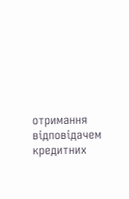отримання відповідачем кредитних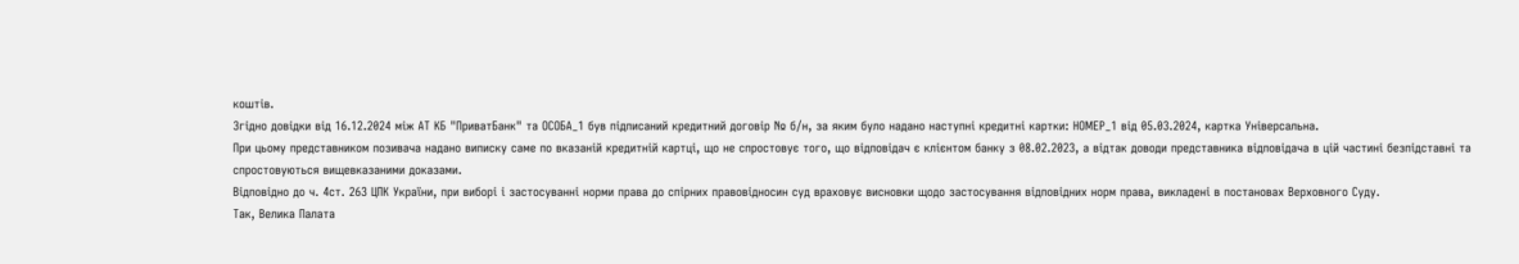коштів.
Згідно довідки від 16.12.2024 між АТ КБ "ПриватБанк" та ОСОБА_1 був підписаний кредитний договір № б/н, за яким було надано наступні кредитні картки: НОМЕР_1 від 05.03.2024, картка Універсальна.
При цьому представником позивача надано виписку саме по вказаній кредитній картці, що не спростовує того, що відповідач є клієнтом банку з 08.02.2023, а відтак доводи представника відповідача в цій частині безпідставні та спростовуються вищевказаними доказами.
Відповідно до ч. 4ст. 263 ЦПК України, при виборі і застосуванні норми права до спірних правовідносин суд враховує висновки щодо застосування відповідних норм права, викладені в постановах Верховного Суду.
Так, Велика Палата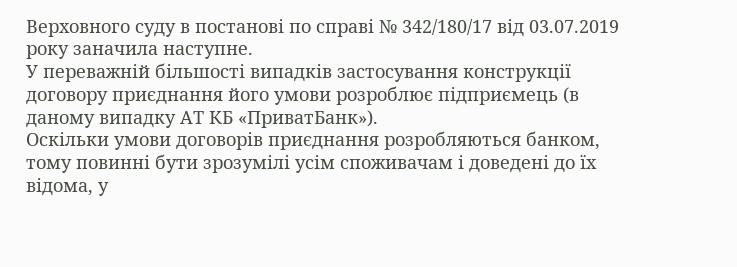Верховного суду в постанові по справі № 342/180/17 від 03.07.2019 року заначила наступне.
У переважній більшості випадків застосування конструкції договору приєднання його умови розроблює підприємець (в даному випадку АТ КБ «ПриватБанк»).
Оскільки умови договорів приєднання розробляються банком, тому повинні бути зрозумілі усім споживачам і доведені до їх відома, у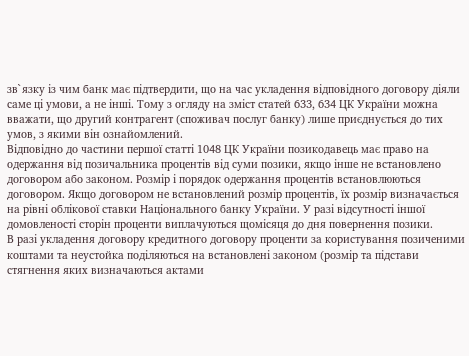зв`язку із чим банк має підтвердити, що на час укладення відповідного договору діяли саме ці умови, а не інші. Тому з огляду на зміст статей 633, 634 ЦК України можна вважати, що другий контрагент (споживач послуг банку) лише приєднується до тих умов, з якими він ознайомлений.
Відповідно до частини першої статті 1048 ЦК України позикодавець має право на одержання від позичальника процентів від суми позики, якщо інше не встановлено договором або законом. Розмір і порядок одержання процентів встановлюються договором. Якщо договором не встановлений розмір процентів, їх розмір визначається на рівні облікової ставки Національного банку України. У разі відсутності іншої домовленості сторін проценти виплачуються щомісяця до дня повернення позики.
В разі укладення договору кредитного договору проценти за користування позиченими коштами та неустойка поділяються на встановлені законом (розмір та підстави стягнення яких визначаються актами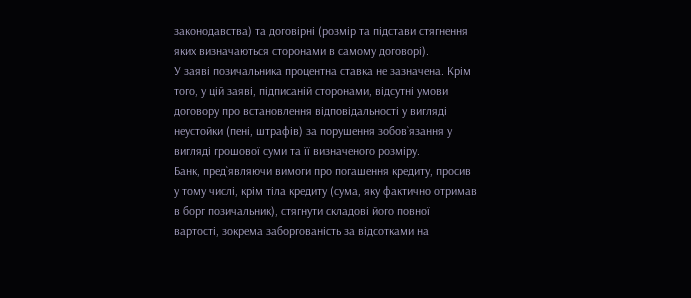законодавства) та договірні (розмір та підстави стягнення яких визначаються сторонами в самому договорі).
У заяві позичальника процентна ставка не зазначена. Крім того, у цій заяві, підписаній сторонами, відсутні умови договору про встановлення відповідальності у вигляді неустойки (пені, штрафів) за порушення зобов`язання у вигляді грошової суми та її визначеного розміру.
Банк, пред`являючи вимоги про погашення кредиту, просив у тому числі, крім тіла кредиту (сума, яку фактично отримав в борг позичальник), стягнути складові його повної вартості, зокрема заборгованість за відсотками на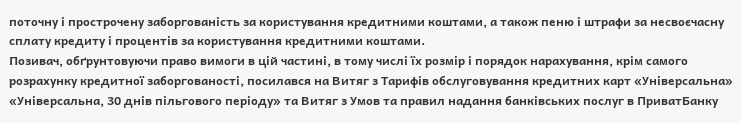поточну і прострочену заборгованість за користування кредитними коштами, а також пеню і штрафи за несвоєчасну сплату кредиту і процентів за користування кредитними коштами.
Позивач, обґрунтовуючи право вимоги в цій частині, в тому числі їх розмір і порядок нарахування, крім самого розрахунку кредитної заборгованості, посилався на Витяг з Тарифів обслуговування кредитних карт «Універсальна» «Універсальна, 30 днів пільгового періоду» та Витяг з Умов та правил надання банківських послуг в ПриватБанку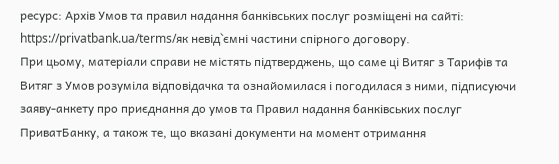ресурс: Архів Умов та правил надання банківських послуг розміщені на сайті: https://privatbank.ua/terms/як невід`ємні частини спірного договору.
При цьому, матеріали справи не містять підтверджень, що саме ці Витяг з Тарифів та Витяг з Умов розуміла відповідачка та ознайомилася і погодилася з ними, підписуючи заяву-анкету про приєднання до умов та Правил надання банківських послуг ПриватБанку, а також те, що вказані документи на момент отримання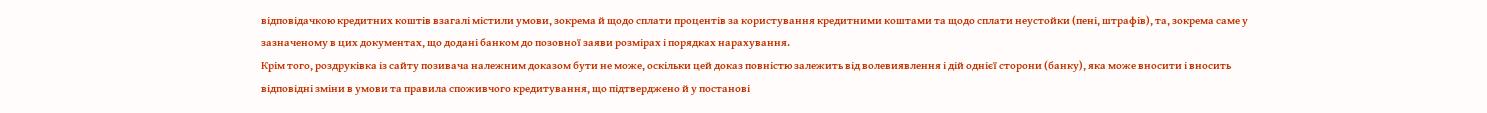відповідачкою кредитних коштів взагалі містили умови, зокрема й щодо сплати процентів за користування кредитними коштами та щодо сплати неустойки (пені, штрафів), та, зокрема саме у зазначеному в цих документах, що додані банком до позовної заяви розмірах і порядках нарахування.
Крім того, роздруківка із сайту позивача належним доказом бути не може, оскільки цей доказ повністю залежить від волевиявлення і дій однієї сторони (банку), яка може вносити і вносить відповідні зміни в умови та правила споживчого кредитування, що підтверджено й у постанові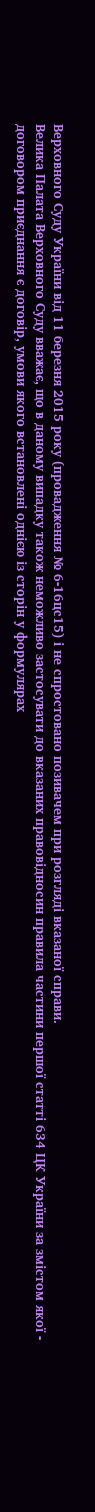Верховного Суду України від 11 березня 2015 року (провадження № 6-16цс15) і не спростовано позивачем при розгляді вказаної справи.
Велика Палата Верховного Суду вважає, що в даному випадку також неможливо застосувати до вказаних правовідносин правила частини першої статті 634 ЦК України за змістом якої - договором приєднання є договір, умови якого встановлені однією із сторін у формулярах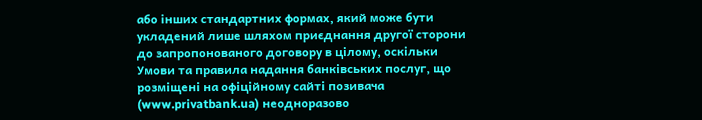або інших стандартних формах, який може бути укладений лише шляхом приєднання другої сторони до запропонованого договору в цілому, оскільки Умови та правила надання банківських послуг, що розміщені на офіційному сайті позивача (www.privatbank.ua) неодноразово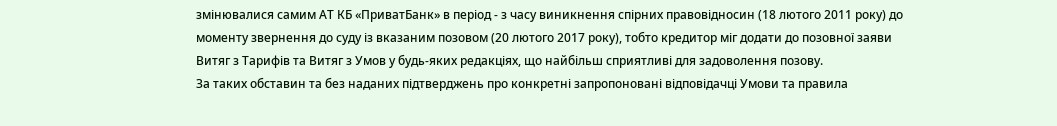змінювалися самим АТ КБ «ПриватБанк» в період - з часу виникнення спірних правовідносин (18 лютого 2011 року) до моменту звернення до суду із вказаним позовом (20 лютого 2017 року), тобто кредитор міг додати до позовної заяви Витяг з Тарифів та Витяг з Умов у будь-яких редакціях, що найбільш сприятливі для задоволення позову.
За таких обставин та без наданих підтверджень про конкретні запропоновані відповідачці Умови та правила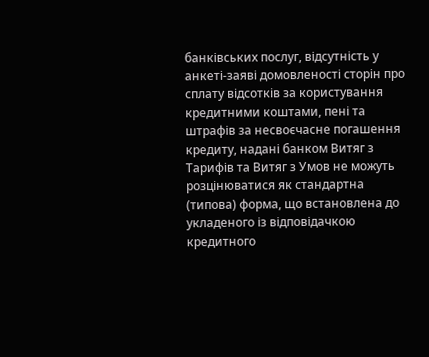банківських послуг, відсутність у анкеті-заяві домовленості сторін про сплату відсотків за користування кредитними коштами, пені та штрафів за несвоєчасне погашення кредиту, надані банком Витяг з Тарифів та Витяг з Умов не можуть розцінюватися як стандартна (типова) форма, що встановлена до укладеного із відповідачкою кредитного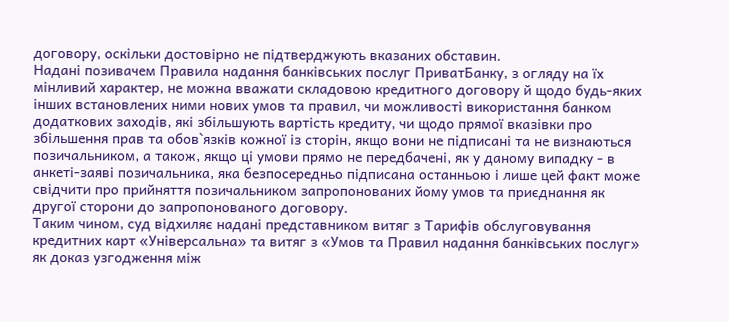договору, оскільки достовірно не підтверджують вказаних обставин.
Надані позивачем Правила надання банківських послуг ПриватБанку, з огляду на їх мінливий характер, не можна вважати складовою кредитного договору й щодо будь-яких інших встановлених ними нових умов та правил, чи можливості використання банком додаткових заходів, які збільшують вартість кредиту, чи щодо прямої вказівки про збільшення прав та обов`язків кожної із сторін, якщо вони не підписані та не визнаються позичальником, а також, якщо ці умови прямо не передбачені, як у даному випадку - в анкеті-заяві позичальника, яка безпосередньо підписана останньою і лише цей факт може свідчити про прийняття позичальником запропонованих йому умов та приєднання як другої сторони до запропонованого договору.
Таким чином, суд відхиляє надані представником витяг з Тарифів обслуговування кредитних карт «Універсальна» та витяг з «Умов та Правил надання банківських послуг» як доказ узгодження між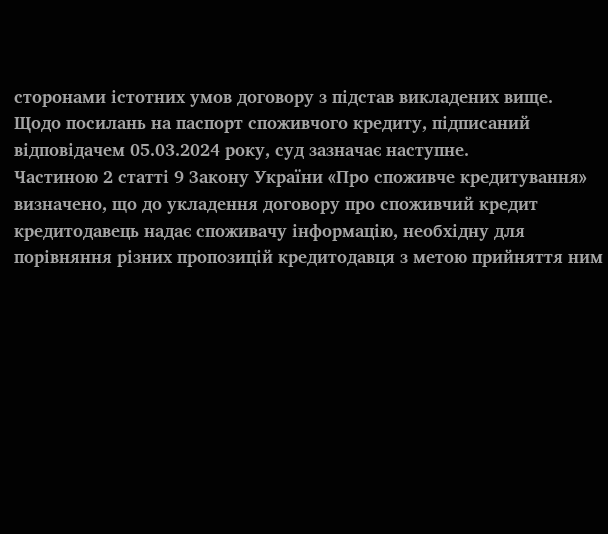сторонами істотних умов договору з підстав викладених вище.
Щодо посилань на паспорт споживчого кредиту, підписаний відповідачем 05.03.2024 року, суд зазначає наступне.
Частиною 2 статті 9 Закону України «Про споживче кредитування» визначено, що до укладення договору про споживчий кредит кредитодавець надає споживачу інформацію, необхідну для порівняння різних пропозицій кредитодавця з метою прийняття ним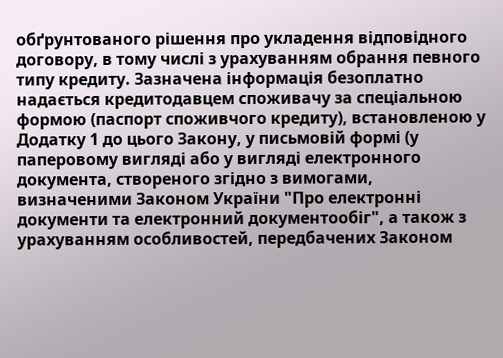обґрунтованого рішення про укладення відповідного договору, в тому числі з урахуванням обрання певного типу кредиту. Зазначена інформація безоплатно надається кредитодавцем споживачу за спеціальною формою (паспорт споживчого кредиту), встановленою у Додатку 1 до цього Закону, у письмовій формі (у паперовому вигляді або у вигляді електронного документа, створеного згідно з вимогами, визначеними Законом України "Про електронні документи та електронний документообіг", а також з урахуванням особливостей, передбачених Законом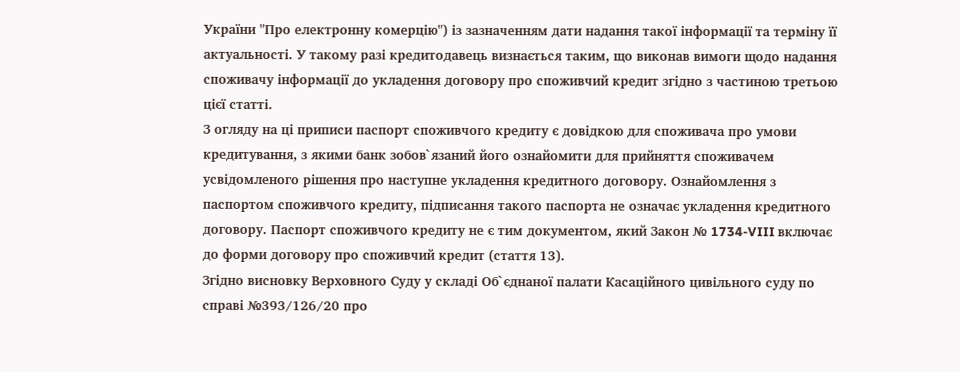України "Про електронну комерцію") із зазначенням дати надання такої інформації та терміну її актуальності. У такому разі кредитодавець визнається таким, що виконав вимоги щодо надання споживачу інформації до укладення договору про споживчий кредит згідно з частиною третьою цієї статті.
З огляду на ці приписи паспорт споживчого кредиту є довідкою для споживача про умови кредитування, з якими банк зобов`язаний його ознайомити для прийняття споживачем усвідомленого рішення про наступне укладення кредитного договору. Ознайомлення з паспортом споживчого кредиту, підписання такого паспорта не означає укладення кредитного договору. Паспорт споживчого кредиту не є тим документом, який Закон № 1734-VIII включає до форми договору про споживчий кредит (стаття 13).
Згідно висновку Верховного Суду у складі Об`єднаної палати Касаційного цивільного суду по справі №393/126/20 про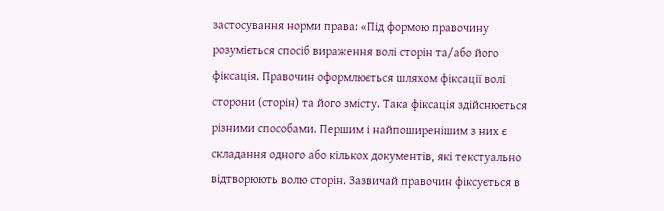застосування норми права: «Під формою правочину розуміється спосіб вираження волі сторін та/або його фіксація. Правочин оформлюється шляхом фіксації волі сторони (сторін) та його змісту. Така фіксація здійснюється різними способами. Першим і найпоширенішим з них є складання одного або кількох документів, які текстуально відтворюють волю сторін. Зазвичай правочин фіксується в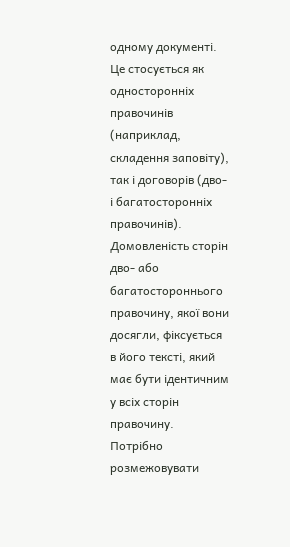одному документі. Це стосується як односторонніх правочинів (наприклад, складення заповіту), так і договорів (дво- і багатосторонніх правочинів). Домовленість сторін дво- або багатостороннього правочину, якої вони досягли, фіксується в його тексті, який має бути ідентичним у всіх сторін правочину.
Потрібно розмежовувати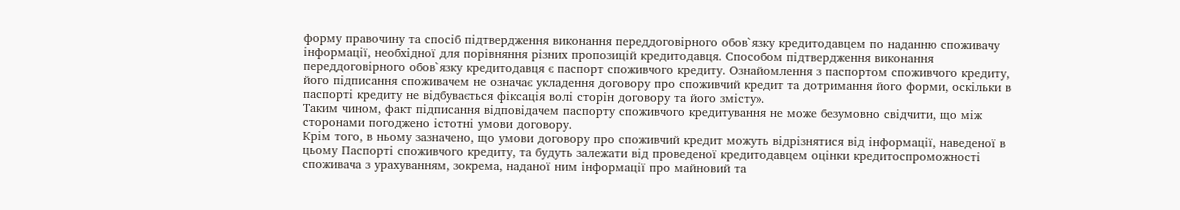форму правочину та спосіб підтвердження виконання переддоговірного обов`язку кредитодавцем по наданню споживачу інформації, необхідної для порівняння різних пропозицій кредитодавця. Способом підтвердження виконання переддоговірного обов`язку кредитодавця є паспорт споживчого кредиту. Ознайомлення з паспортом споживчого кредиту, його підписання споживачем не означає укладення договору про споживчий кредит та дотримання його форми, оскільки в паспорті кредиту не відбувається фіксація волі сторін договору та його змісту».
Таким чином, факт підписання відповідачем паспорту споживчого кредитування не може безумовно свідчити, що між сторонами погоджено істотні умови договору.
Крім того, в ньому зазначено, що умови договору про споживчий кредит можуть відрізнятися від інформації, наведеної в цьому Паспорті споживчого кредиту, та будуть залежати від проведеної кредитодавцем оцінки кредитоспроможності споживача з урахуванням, зокрема, наданої ним інформації про майновий та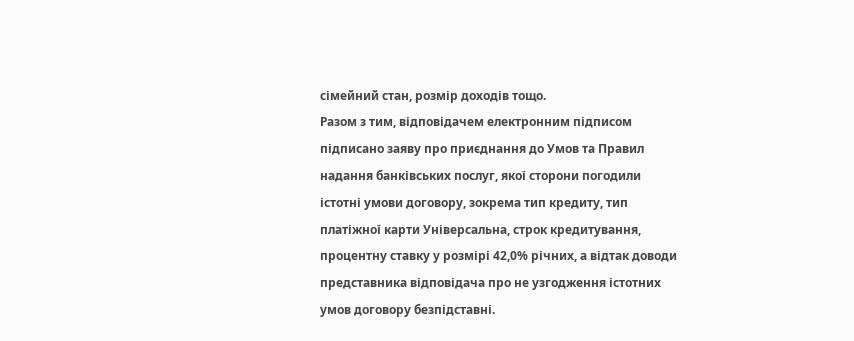сімейний стан, розмір доходів тощо.
Разом з тим, відповідачем електронним підписом підписано заяву про приєднання до Умов та Правил надання банківських послуг, якої сторони погодили істотні умови договору, зокрема тип кредиту, тип платіжної карти Універсальна, строк кредитування, процентну ставку у розмірі 42,0% річних, а відтак доводи представника відповідача про не узгодження істотних умов договору безпідставні.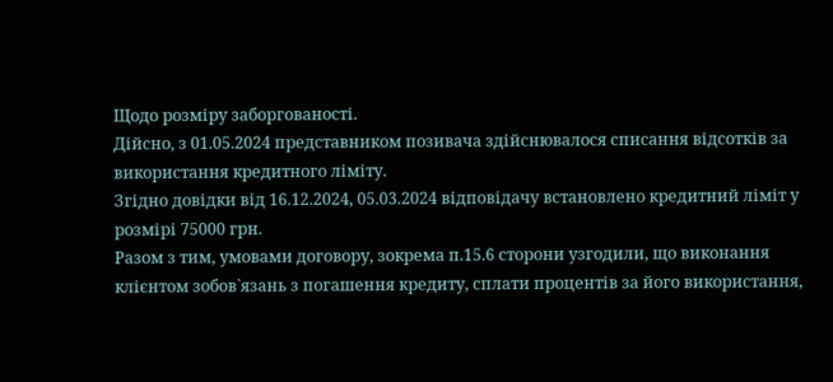Щодо розміру заборгованості.
Дійсно, з 01.05.2024 представником позивача здійснювалося списання відсотків за використання кредитного ліміту.
Згідно довідки від 16.12.2024, 05.03.2024 відповідачу встановлено кредитний ліміт у розмірі 75000 грн.
Разом з тим, умовами договору, зокрема п.15.6 сторони узгодили, що виконання клієнтом зобов`язань з погашення кредиту, сплати процентів за його використання,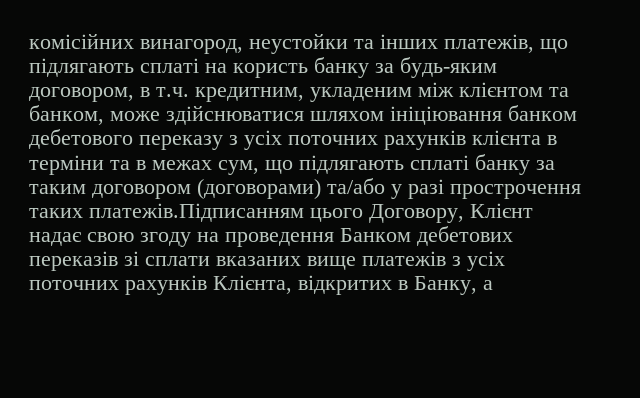комісійних винагород, неустойки та інших платежів, що підлягають сплаті на користь банку за будь-яким договором, в т.ч. кредитним, укладеним між клієнтом та банком, може здійснюватися шляхом ініціювання банком дебетового переказу з усіх поточних рахунків клієнта в терміни та в межах сум, що підлягають сплаті банку за таким договором (договорами) та/або у разі прострочення таких платежів.Підписанням цього Договору, Клієнт надає свою згоду на проведення Банком дебетових переказів зі сплати вказаних вище платежів з усіх поточних рахунків Клієнта, відкритих в Банку, а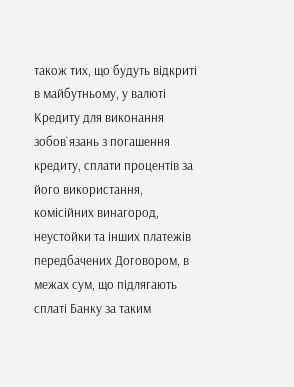також тих, що будуть відкриті в майбутньому, у валюті Кредиту для виконання зобов`язань з погашення кредиту, сплати процентів за його використання, комісійних винагород, неустойки та інших платежів передбачених Договором, в межах сум, що підлягають сплаті Банку за таким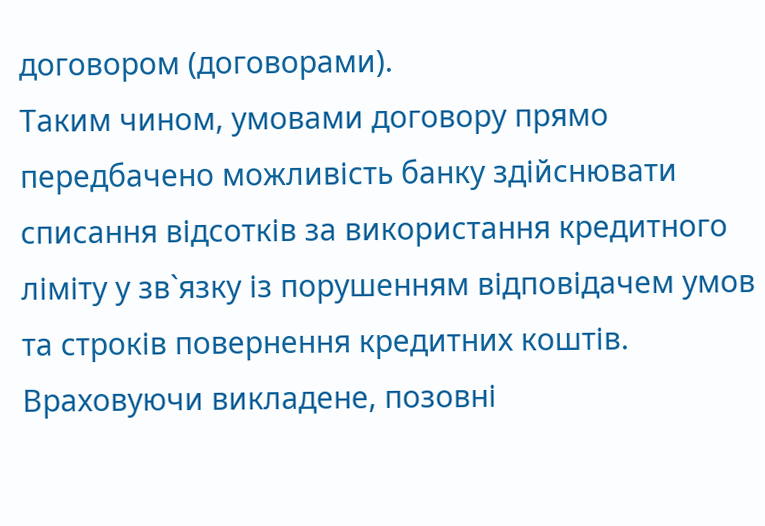договором (договорами).
Таким чином, умовами договору прямо передбачено можливість банку здійснювати списання відсотків за використання кредитного ліміту у зв`язку із порушенням відповідачем умов та строків повернення кредитних коштів.
Враховуючи викладене, позовні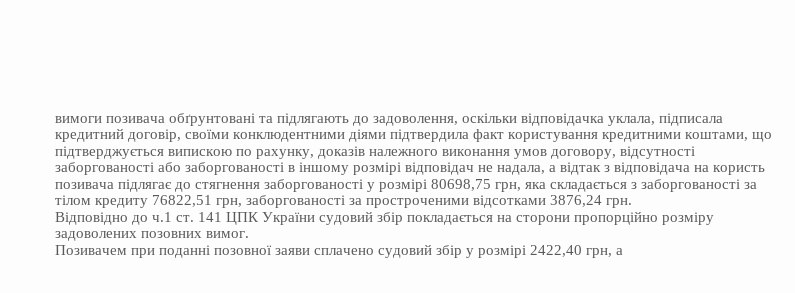вимоги позивача обґрунтовані та підлягають до задоволення, оскільки відповідачка уклала, підписала кредитний договір, своїми конклюдентними діями підтвердила факт користування кредитними коштами, що підтверджується випискою по рахунку, доказів належного виконання умов договору, відсутності заборгованості або заборгованості в іншому розмірі відповідач не надала, а відтак з відповідача на користь позивача підлягає до стягнення заборгованості у розмірі 80698,75 грн, яка складається з заборгованості за тілом кредиту 76822,51 грн, заборгованості за простроченими відсотками 3876,24 грн.
Відповідно до ч.1 ст. 141 ЦПК України судовий збір покладається на сторони пропорційно розміру задоволених позовних вимог.
Позивачем при поданні позовної заяви сплачено судовий збір у розмірі 2422,40 грн, а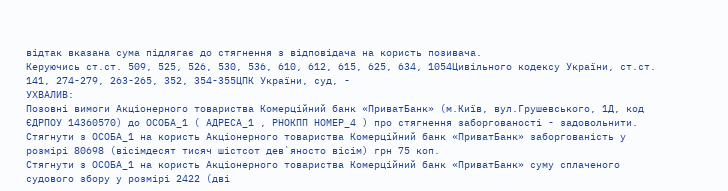відтак вказана сума підлягає до стягнення з відповідача на користь позивача.
Керуючись ст.ст. 509, 525, 526, 530, 536, 610, 612, 615, 625, 634, 1054Цивільного кодексу України, ст.ст. 141, 274-279, 263-265, 352, 354-355ЦПК України, суд, -
УХВАЛИВ:
Позовні вимоги Акціонерного товариства Комерційний банк «ПриватБанк» (м.Київ, вул.Грушевського, 1Д, код ЄДРПОУ 14360570) до ОСОБА_1 ( АДРЕСА_1 , РНОКПП НОМЕР_4 ) про стягнення заборгованості - задовольнити.
Стягнути з ОСОБА_1 на користь Акціонерного товариства Комерційний банк «ПриватБанк» заборгованість у розмірі 80698 (вісімдесят тисяч шістсот дев`яносто вісім) грн 75 коп.
Стягнути з ОСОБА_1 на користь Акціонерного товариства Комерційний банк «ПриватБанк» суму сплаченого судового збору у розмірі 2422 (дві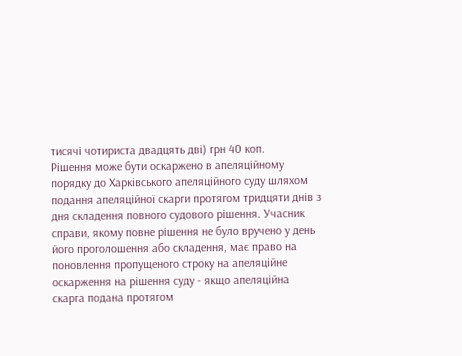тисячі чотириста двадцять дві) грн 40 коп.
Рішення може бути оскаржено в апеляційному порядку до Харківського апеляційного суду шляхом подання апеляційної скарги протягом тридцяти днів з дня складення повного судового рішення. Учасник справи, якому повне рішення не було вручено у день його проголошення або складення, має право на поновлення пропущеного строку на апеляційне оскарження на рішення суду - якщо апеляційна скарга подана протягом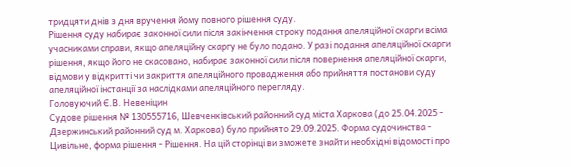тридцяти днів з дня вручення йому повного рішення суду.
Рішення суду набирає законної сили після закінчення строку подання апеляційної скарги всіма учасниками справи, якщо апеляційну скаргу не було подано. У разі подання апеляційної скарги рішення, якщо його не скасовано, набирає законної сили після повернення апеляційної скарги, відмови у відкритті чи закриття апеляційного провадження або прийняття постанови суду апеляційної інстанції за наслідками апеляційного перегляду.
Головуючий Є.В. Невеніцин
Судове рішення № 130555716, Шевченківський районний суд міста Харкова (до 25.04.2025 - Дзержинський районний суд м. Харкова) було прийнято 29.09.2025. Форма судочинства - Цивільне, форма рішення - Рішення. На цій сторінці ви зможете знайти необхідні відомості про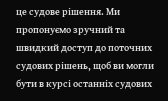це судове рішення. Ми пропонуємо зручний та швидкий доступ до поточних судових рішень, щоб ви могли бути в курсі останніх судових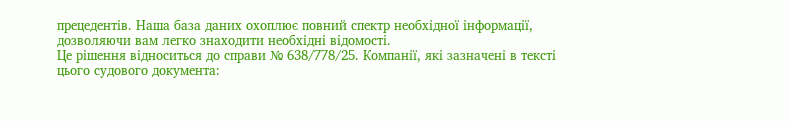прецедентів. Наша база даних охоплює повний спектр необхідної інформації, дозволяючи вам легко знаходити необхідні відомості.
Це рішення відноситься до справи № 638/778/25. Компанії, які зазначені в тексті цього судового документа: